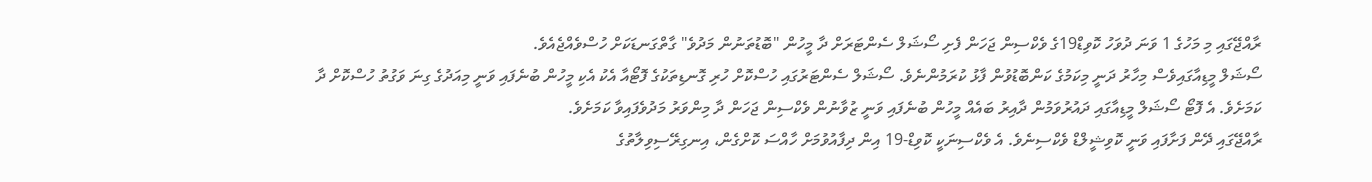ރާއްޖޭގައި މި މަހުގެ 1 ވަނަ ދުވަހު ކޮވިޑް19ގެ ވެކްސިން ޖަހަން ފެށި ސޯޝަލް ސެންޓަރަށް ދާ މީހުން "ބޮޑުތަނުން މަދުވެ" ގާތްގަނޑަކަށް ހުސްވެއްޖެއެވެ.
ސޯޝަލް މީޑިއާގައިވެސް މިހާރު ދަނީ މިކަމުގެ ކަންބޮޑުވުން ފާޅު ކުރަމުންނެވެ. ސޯޝަލް ސެންޓަރުގައި ހުސްކޮށް ހުރި ގޮނޑިތަކުގެ ފޮޓޯއާ އެކު އެކި މީހުން ބުނެފައި ވަނީ މިއަދުގެ ގިނަ ވަގުތު ހުސްކޮށް ދާ ކަމަށެވެ. އެ ފޮޓޯ ސޯޝަލް މީޑިއާގައި ދައުރުވަމުން ދާއިރު ބައެއް މީހުން ބުނެފައި ވަނީ ޒުވާނުން ވެކްސިން ޖަހަން ދާ މިންވަރު މަދުވެފައިވާ ކަމަށެވެ.
ރާއްޖޭގައި ދޭން ފަށާފައި ވަނީ ކޮވިޝީލްޑް ވެކްސިނެވެ. އެ ވެކްސިނަކީ ކޮވިޑް-19 އިން ދިފާއުވުމަށް ހާއްސަ ކޮށްގެން، އިނގިރޭސިވިލާތުގެ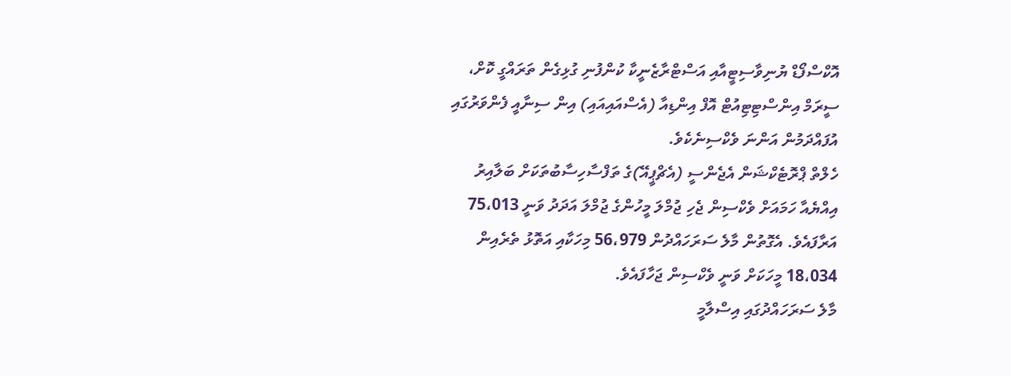އޮކްސްފޯޑް ޔުނިވާސިޓީއާއި އަސްޓްރާޒެނީކާ ކުންފުނި ގުޅިގެން ތަރައްގީ ކޮށް، ސީރަމް އިންސްޓިޓިއުޓް އޮފް އިންޑިއާ (އެސްއައިއައި) އިން ސިނާއީ ފެންވަރުގައި އުފައްދަމުން އަންނަ ވެކްސިނެކެވެ.
ހެލްތް ޕްރޮޓެކްޝަން އެޖެންސީ (އެޗްޕީއޭ)ގެ ތަފްސާހިސާބުތަކަށް ބަލާއިރު އިއްޔެއާ ހަމައަށް ވެކްސިން ޖެހި ޖުމްލަ މީހުންގެ ޖުމްލަ އަދަދު ވަނީ 75،013 އަރާފައެވެ. އެގޮތުން މާލެ ސަރަހައްދުން 56،979 މިހަކާއި އަތޮޅު ތެރެއިން 18،034 މީހަކަށް ވަނީ ވެކްސިން ޖަހާފައެވެ.
މާލެ ސަރަހައްދުގައި އިސްލާމީ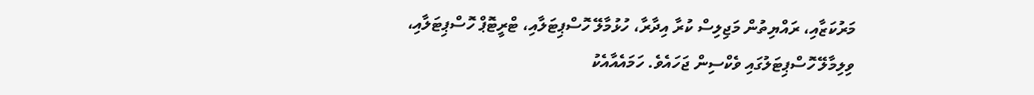މަރުކަޒާއި، ރައްޔިތުން މަޖިލިސް ކުރާ އިދާރާ، ހުޅުމާލޭ ހޮސްޕިޓަލާއި، ޓްރީޓޮޕް ހޮސްޕިޓަލާއި، ވިލިމާލޭ ހޮސްޕިޓަލުގައި ވެކްސިން ޖަހައެވެ. ހަމައެއާއެކު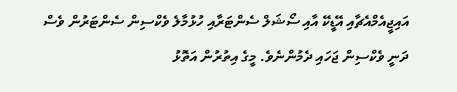އައިޖީއެމްއެޗާއި އޭޑީކޭ އާއި ސޯޝަލް ސެންޓަރާއި ހުޅުމާލެ ވެކްސިން ސެންޓަރުން ވެސް ދަނީ ވެކްސިން ޖަހައި ދެމުންނެވެ. މީގެ އިތުރުން އަތޮޅު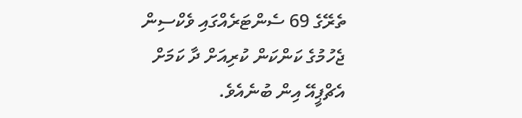ތެރޭގެ 69 ސެންޓަރެއްގައި ވެކްސިން ޖެހުމުގެ ކަންކަން ކުރިއަށް ދާ ކަމަށް އެޗްޕީއޭ އިން ބުނެއެވެ.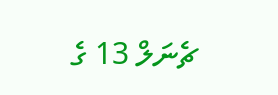ޗެނަލް 13 ގެ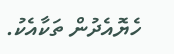ހެޔޮއެދުން ތަކާއެކު.